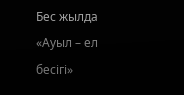Бес жылда «Ауыл – ел бесігі»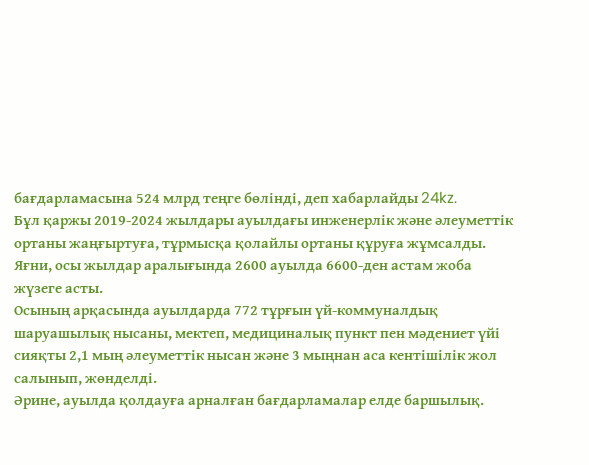бағдарламасына 524 млрд теңге бөлінді, деп хабарлайды 24kz.
Бұл қаржы 2019-2024 жылдары ауылдағы инженерлік және әлеуметтік ортаны жаңғыртуға, тұрмысқа қолайлы ортаны құруға жұмсалды. Яғни, осы жылдар аралығында 2600 ауылда 6600-ден астам жоба жүзеге асты.
Осының арқасында ауылдарда 772 тұрғын үй-коммуналдық шаруашылық нысаны, мектеп, медициналық пункт пен мәдениет үйі сияқты 2,1 мың әлеуметтік нысан және 3 мыңнан аса кентішілік жол салынып, жөнделді.
Әрине, ауылда қолдауға арналған бағдарламалар елде баршылық.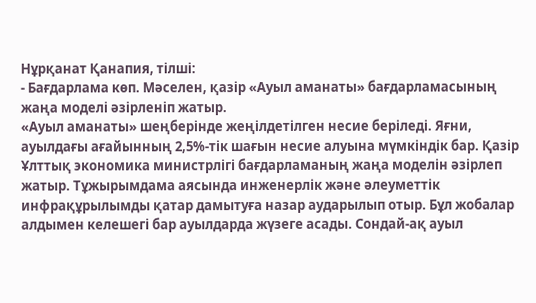Нұрқанат Қанапия, тілші:
- Бағдарлама көп. Мәселен, қазір «Ауыл аманаты» бағдарламасының жаңа моделі әзірленіп жатыр.
«Ауыл аманаты» шеңберінде жеңілдетілген несие беріледі. Яғни, ауылдағы ағайынның 2,5%-тік шағын несие алуына мүмкіндік бар. Қазір Ұлттық экономика министрлігі бағдарламаның жаңа моделін әзірлеп жатыр. Тұжырымдама аясында инженерлік және әлеуметтік инфрақұрылымды қатар дамытуға назар аударылып отыр. Бұл жобалар алдымен келешегі бар ауылдарда жүзеге асады. Сондай-ақ ауыл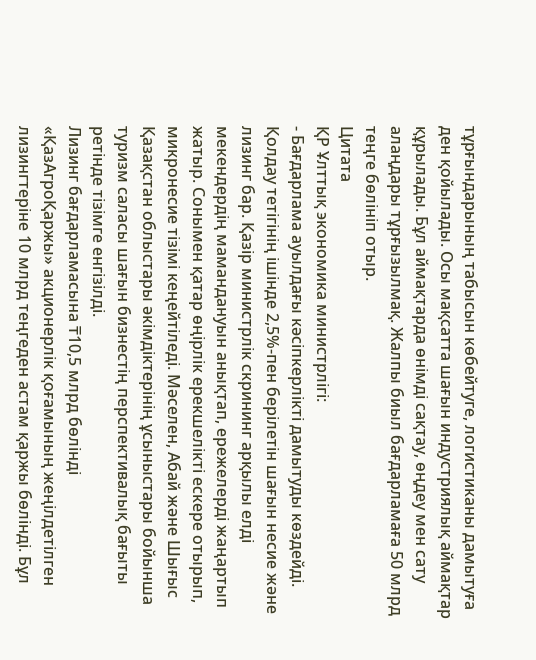тұрғындарының табысын көбейтуге, логистиканы дамытуға ден қойылады. Осы мақсатта шағын индустриялық аймақтар құрылады. Бұл аймақтарда өнімді сақтау, өңдеу мен сату алаңдары тұрғызылмақ. Жалпы биыл бағдарламаға 50 млрд теңге бөлініп отыр.
Цитата
ҚР Ұлттық экономика министрлігі:
- Бағдарлама ауылдағы кәсіпкерлікті дамытуды көздейді. Қолдау тетігінің ішінде 2,5%-пен берілетін шағын несие және лизинг бар. Қазір министрлік скрининг арқылы елді мекендердің мамандануын анықтап, ережелерді жаңартып жатыр. Сонымен қатар өңірлік ерекшелікті ескере отырып, микронесие тізімі кеңейтіледі. Мәселен, Абай және Шығыс Қазақстан облыстары әкімдіктерінің ұсыныстары бойынша туризм саласы шағын бизнестің перспективалық бағыты ретінде тізімге енгізілді.
Лизинг бағдарламасына ₸10,5 млрд бөлінді
«ҚазАгроҚаржы» акционерлік қоғамының жеңілдетілген лизингтеріне 10 млрд теңгеден астам қаржы бөлінді. Бұл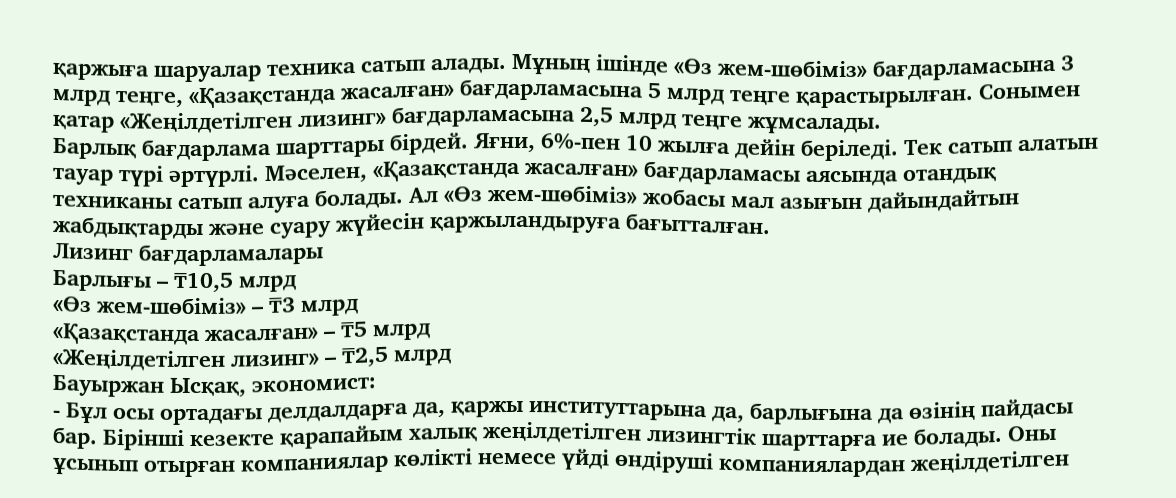қаржыға шаруалар техника сатып алады. Мұның ішінде «Өз жем-шөбіміз» бағдарламасына 3 млрд теңге, «Қазақстанда жасалған» бағдарламасына 5 млрд теңге қарастырылған. Сонымен қатар «Жеңілдетілген лизинг» бағдарламасына 2,5 млрд теңге жұмсалады.
Барлық бағдарлама шарттары бірдей. Яғни, 6%-пен 10 жылға дейін беріледі. Тек сатып алатын тауар түрі әртүрлі. Мәселен, «Қазақстанда жасалған» бағдарламасы аясында отандық техниканы сатып алуға болады. Ал «Өз жем-шөбіміз» жобасы мал азығын дайындайтын жабдықтарды және суару жүйесін қаржыландыруға бағытталған.
Лизинг бағдарламалары
Барлығы – ₸10,5 млрд
«Өз жем-шөбіміз» – ₸3 млрд
«Қазақстанда жасалған» – ₸5 млрд
«Жеңілдетілген лизинг» – ₸2,5 млрд
Бауыржан Ысқақ, экономист:
- Бұл осы ортадағы делдалдарға да, қаржы институттарына да, барлығына да өзінің пайдасы бар. Бірінші кезекте қарапайым халық жеңілдетілген лизингтік шарттарға ие болады. Оны ұсынып отырған компаниялар көлікті немесе үйді өндіруші компаниялардан жеңілдетілген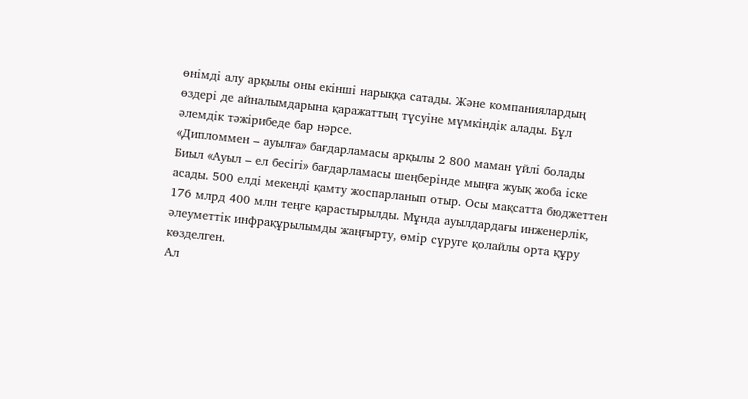өнімді алу арқылы оны екінші нарыққа сатады. Және компаниялардың өздері де айналымдарына қаражаттың түсуіне мүмкіндік алады. Бұл әлемдік тәжірибеде бар нәрсе.
«Дипломмен – ауылға» бағдарламасы арқылы 2 800 маман үйлі болады
Биыл «Ауыл – ел бесігі» бағдарламасы шеңберінде мыңға жуық жоба іске асады. 500 елді мекенді қамту жоспарланып отыр. Осы мақсатта бюджеттен 176 млрд 400 млн теңге қарастырылды. Мұнда ауылдардағы инженерлік, әлеуметтік инфрақұрылымды жаңғырту, өмір сүруге қолайлы орта құру көзделген.
Ал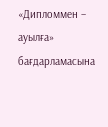«Дипломмен – ауылға» бағдарламасына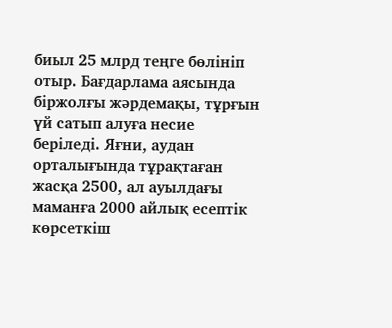биыл 25 млрд теңге бөлініп отыр. Бағдарлама аясында біржолғы жәрдемақы, тұрғын үй сатып алуға несие беріледі. Яғни, аудан орталығында тұрақтаған жасқа 2500, ал ауылдағы маманға 2000 айлық есептік көрсеткіш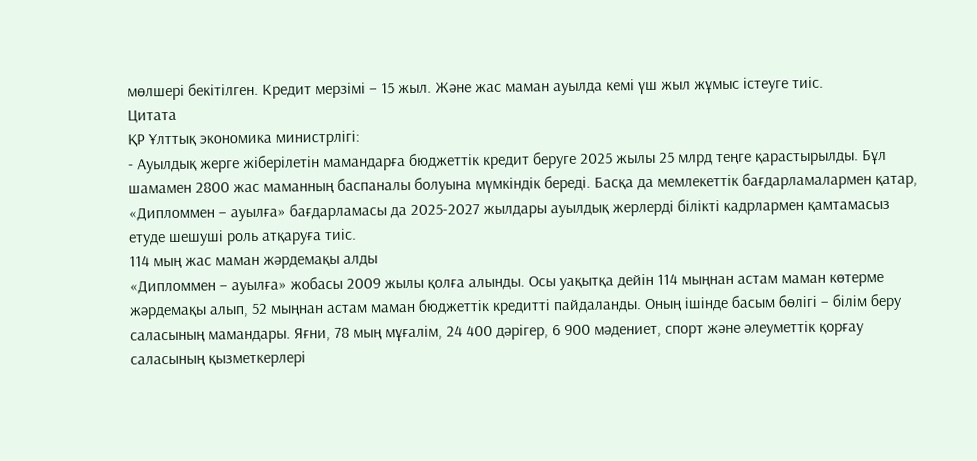мөлшері бекітілген. Кредит мерзімі – 15 жыл. Және жас маман ауылда кемі үш жыл жұмыс істеуге тиіс.
Цитата
ҚР Ұлттық экономика министрлігі:
- Ауылдық жерге жіберілетін мамандарға бюджеттік кредит беруге 2025 жылы 25 млрд теңге қарастырылды. Бұл шамамен 2800 жас маманның баспаналы болуына мүмкіндік береді. Басқа да мемлекеттік бағдарламалармен қатар, «Дипломмен – ауылға» бағдарламасы да 2025-2027 жылдары ауылдық жерлерді білікті кадрлармен қамтамасыз етуде шешуші роль атқаруға тиіс.
114 мың жас маман жәрдемақы алды
«Дипломмен – ауылға» жобасы 2009 жылы қолға алынды. Осы уақытқа дейін 114 мыңнан астам маман көтерме жәрдемақы алып, 52 мыңнан астам маман бюджеттік кредитті пайдаланды. Оның ішінде басым бөлігі – білім беру саласының мамандары. Яғни, 78 мың мұғалім, 24 400 дәрігер, 6 900 мәдениет, спорт және әлеуметтік қорғау саласының қызметкерлері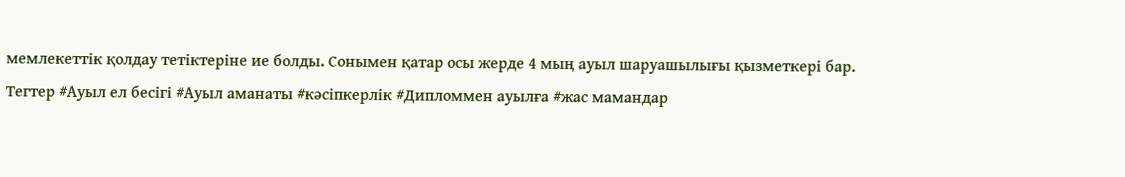мемлекеттік қолдау тетіктеріне ие болды. Сонымен қатар осы жерде 4 мың ауыл шаруашылығы қызметкері бар.
Тегтер #Ауыл ел бесігі #Ауыл аманаты #кәсіпкерлік #Дипломмен ауылға #жас мамандар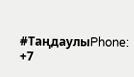#ТаңдаулыPhone: +7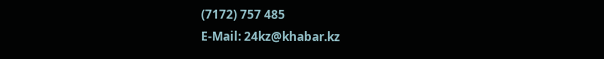(7172) 757 485
E-Mail: 24kz@khabar.kz